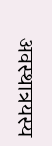अवस्थात्रयस्य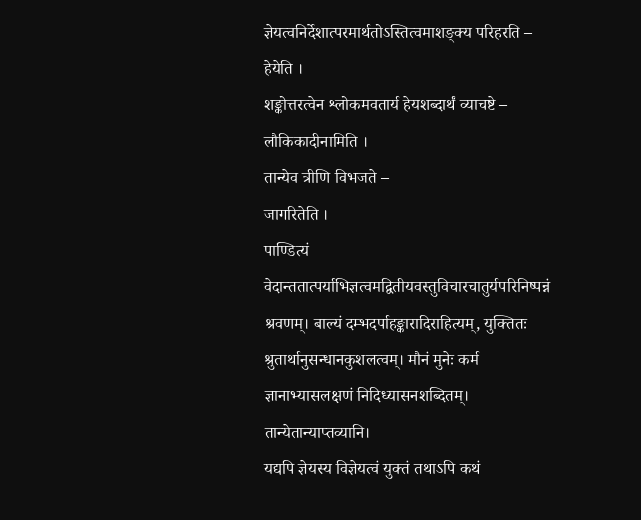ज्ञेयत्वनिर्देशात्परमार्थतोऽस्तित्वमाशङ्क्य परिहरति –
हेयेति ।
शङ्कोत्तरत्वेन श्लोकमवतार्य हेयशब्दार्थं व्याचष्टे –
लौकिकादीनामिति ।
तान्येव त्रीणि विभजते –
जागरितेति ।
पाण्डित्यं वेदान्ततात्पर्याभिज्ञत्वमद्वितीयवस्तुविचारचातुर्यपरिनिष्पन्नं श्रवणम्। बाल्यं दम्भदर्पाहङ्कारादिराहित्यम्, युक्तितः श्रुतार्थानुसन्धानकुशलत्वम्। मौनं मुनेः कर्म ज्ञानाभ्यासलक्षणं निदिध्यासनशब्दितम्। तान्येतान्याप्तव्यानि।
यद्यपि ज्ञेयस्य विज्ञेयत्वं युक्तं तथाऽपि कथं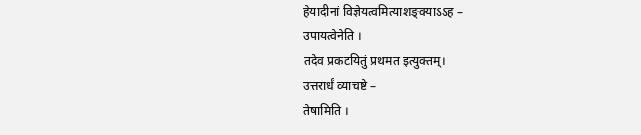हेयादीनां विज्ञेयत्वमित्याशङ्क्याऽऽह –
उपायत्वेनेति ।
तदेव प्रकटयितुं प्रथमत इत्युक्तम्।
उत्तरार्धं व्याचष्टे –
तेषामिति ।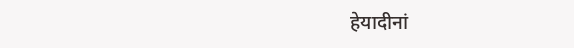हेयादीनां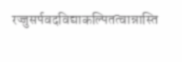रज्जुसर्पवदविद्याकल्पितत्वान्नास्ति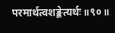परमार्थत्वशङ्केत्यर्थः॥९०॥